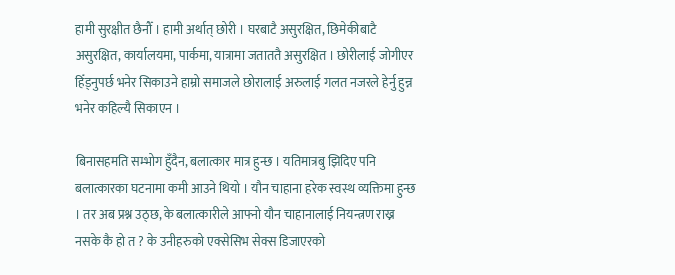हामी सुरक्षीत छैनौँ । हामी अर्थात् छोरी । घरबाटै असुरक्षित, छिमेकीबाटै असुरक्षित, कार्यालयमा, पार्कमा, यात्रामा जताततै असुरक्षित । छोरीलाई जोगीएर हिँड्नुपर्छ भनेर सिकाउने हाम्रो समाजले छोरालाई अरुलाई गलत नजरले हेर्नु हुन्न भनेर कहिल्यै सिकाएन ।

बिनासहमति सम्भोग हुँदैन, बलात्कार मात्र हुन्छ । यतिमात्रबु झिदिए पनि बलात्कारका घटनामा कमी आउने थियो । यौन चाहाना हरेक स्वस्थ व्यक्तिमा हुन्छ । तर अब प्रश्न उठ्छ, के बलात्कारीले आफ्नो यौन चाहानालाई नियन्त्रण राख्न नसके कै हो त ? के उनीहरुको एक्सेसिभ सेक्स डिजाएरको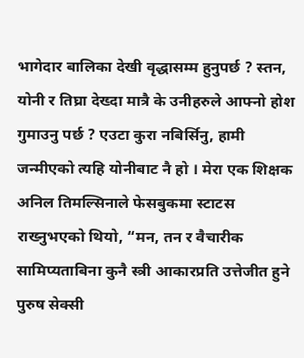भागेदार बालिका देखी वृद्धासम्म हुनुपर्छ ? स्तन, योनी र तिघ्रा देख्दा मात्रै के उनीहरुले आफ्नो होश गुमाउनु पर्छ ? एउटा कुरा नबिर्सिनु, हामी जन्मीएको त्यहि योनीबाट नै हो । मेरा एक शिक्षक अनिल तिमल्सिनाले फेसबुकमा स्टाटस राख्नुभएको थियो, “मन, तन र वैचारीक सामिप्यताबिना कुनै स्त्री आकारप्रति उत्तेजीत हुने पुरुष सेक्सी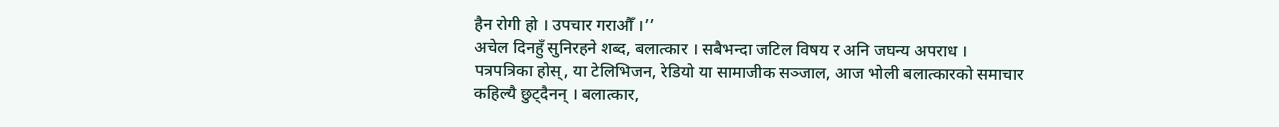हैन रोगी हो । उपचार गराऔँ ।’’
अचेल दिनहुँ सुनिरहने शब्द, बलात्कार । सबैभन्दा जटिल विषय र अनि जघन्य अपराध । पत्रपत्रिका होस्, या टेलिभिजन, रेडियो या सामाजीक सञ्जाल, आज भोली बलात्कारको समाचार कहिल्यै छुट्दैनन् । बलात्कार,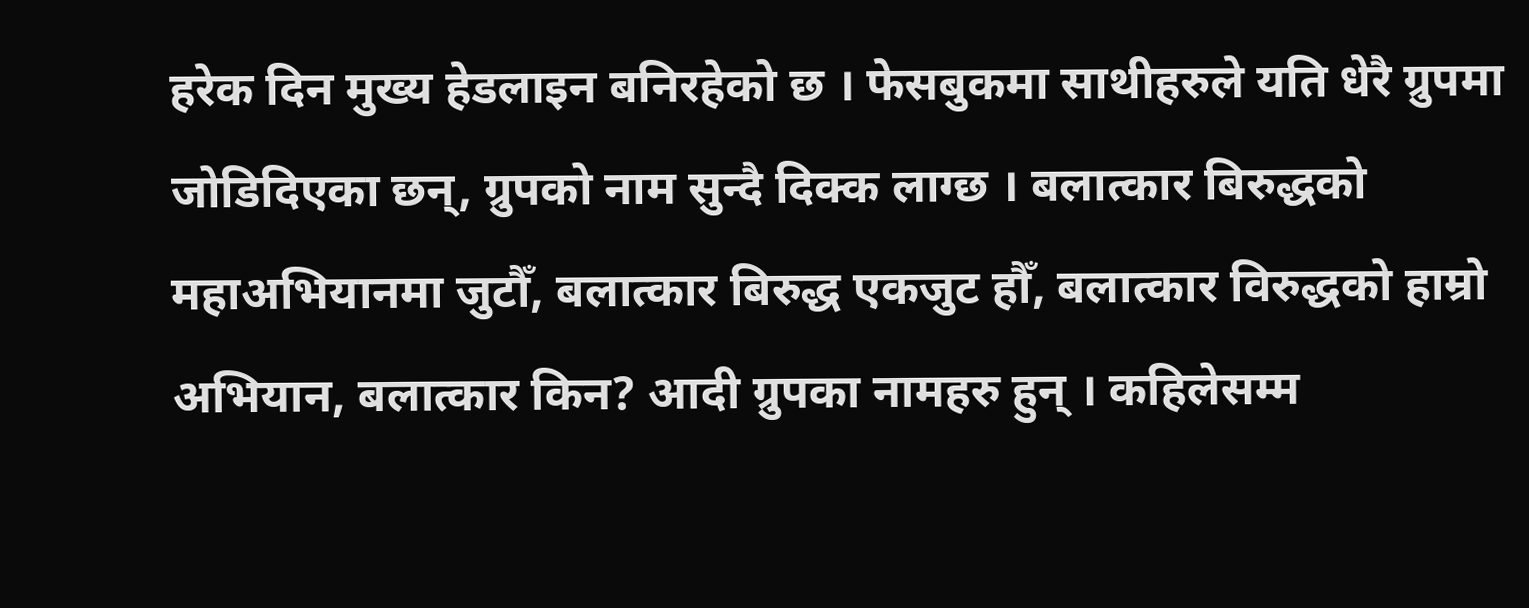हरेक दिन मुख्य हेडलाइन बनिरहेको छ । फेसबुकमा साथीहरुले यति धेरै ग्रुपमा जोडिदिएका छन्, ग्रुपको नाम सुन्दै दिक्क लाग्छ । बलात्कार बिरुद्धको महाअभियानमा जुटौँ, बलात्कार बिरुद्ध एकजुट हौँ, बलात्कार विरुद्धको हाम्रो अभियान, बलात्कार किन? आदी ग्रुपका नामहरु हुन् । कहिलेसम्म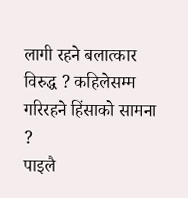लागी रहने बलात्कार विरुद्ध ? कहिलेसम्म गरिरहने हिंसाको सामना ?
पाइलै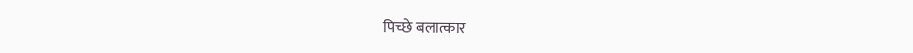पिच्छे बलात्कार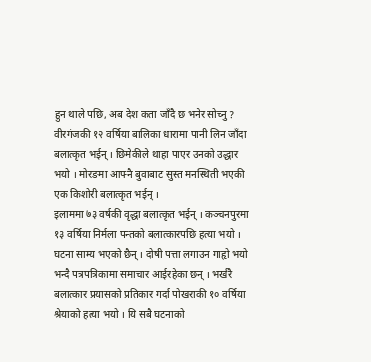हुन थाले पछि, अब देश कता जाँदै छ भनेर सोच्नु ? वीरगंजकी १२ वर्षिया बालिका धारामा पानी लिन जाँदा बलात्कृत भईन् । छिमेकीले थाहा पाएर उनको उद्धार भयो । मोरङमा आफ्नै बुवाबाट सुस्त मनस्थिती भएकी एक किशोरी बलात्कृत भईन् ।
इलाममा ७३ वर्षकी वृद्धा बलात्कृत भईन् । कञ्चनपुरमा १३ वर्षिया निर्मला पन्तको बलात्कारपछि हत्या भयो । घटना साम्य भएको छैन् । दोषी पत्ता लगाउन गाहृो भयो भन्दै पत्रपत्रिकामा समाचार आईरहेका छन् । भर्खरै बलात्कार प्रयासको प्रतिकार गर्दा पोखराकी १० वर्षिया श्रेयाको हत्या भयो । यि सबै घटनाको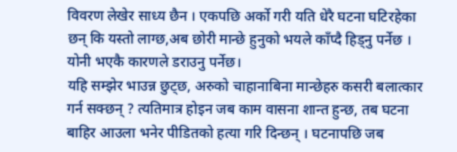विवरण लेखेर साध्य छैन । एकपछि अर्को गरी यति धेरै घटना घटिरहेका छन् कि यस्तो लाग्छ,अब छोरी मान्छे हुनुको भयले काँप्दै हिड्नु पर्नेछ । योनी भएकै कारणले डराउनु पर्नेछ।
यहि सम्झेर भाउन्न छुट्छ, अरुको चाहानाबिना मान्छेहरु कसरी बलात्कार गर्न सक्छन् ? त्यतिमात्र होइन जब काम वासना शान्त हुन्छ, तब घटना बाहिर आउला भनेर पीडितको हत्या गरि दिन्छन् । घटनापछि जब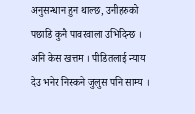अनुसन्धान हुन थाल्छ, उनीहरुको पछाडि कुनै पावरवाला उभिदिन्छ । अनि केस खत्तम । पीडितलाई न्याय देउ भनेर निस्कने जुलुस पनि साम्य ।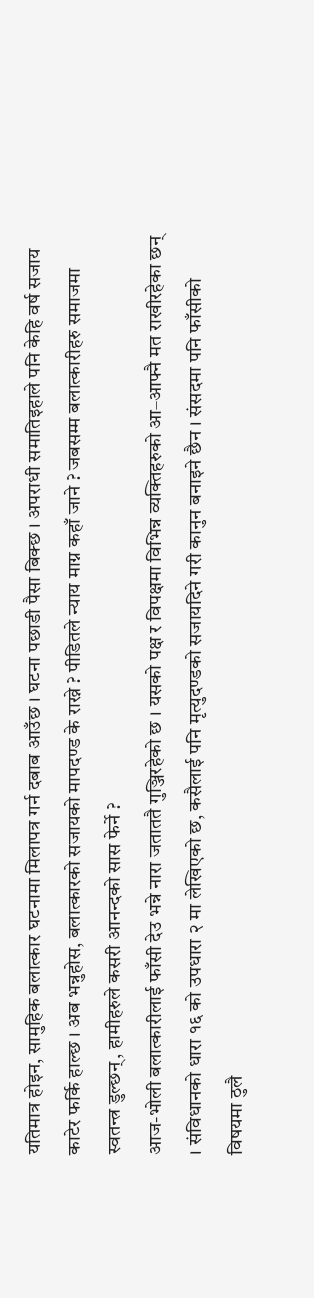यतिमात्र होइन, सामुहिक बलात्कार घटनामा मिलापत्र गर्न दबाब आउँछ । घटना पछाडी पैसा बिक्छ । अपराधी समातिइहाले पनि केहि वर्ष सजाय काटेर फर्कि हाल्छ । अब भन्नुहोस, बलात्कारको सजायको मापदण्ड के राख्ने ? पीडितले न्याय माग्न कहाँ जाने ? जबसम्म बलात्कारीहरु समाजमा स्वतन्त्र डुल्छन्, हामीहरुले कसरी आनन्दको सास फेर्ने ?
आज-भोली बलात्कारीलाई फाँसी देउ भन्ने नारा जताततै गुञ्जिरहेको छ । यसको पक्ष र विपक्षमा विभिन्न व्यक्तिहरुको आ–आफ्नै मत राखीरहेका छन् । संविधानको धारा १६ को उपधारा २ मा लेखिएको छ, कसैलाई पनि मृत्युदण्डको सजायदिने गरी कानुन बनाइने छैन । संसदमा पनि फाँसीको विषयमा ठुलै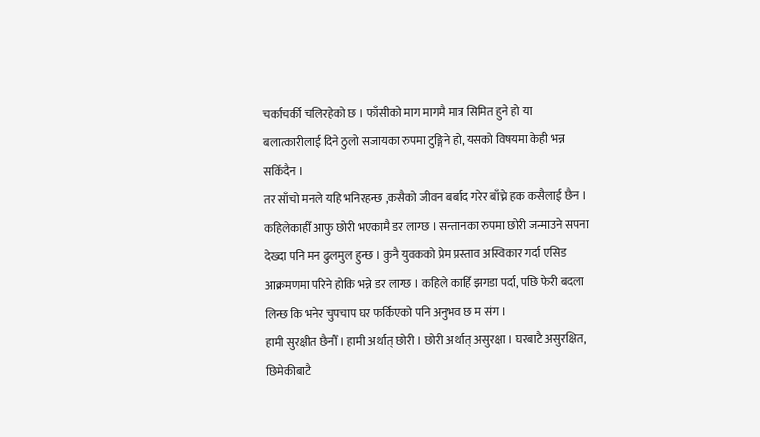चर्काचर्की चलिरहेको छ । फाँसीको माग मागमै मात्र सिमित हुने हो या बलात्कारीलाई दिने ठुलो सजायका रुपमा टुङ्गिने हो, यसको विषयमा केही भन्न सकिँदैन ।
तर साँचो मनले यहि भनिरहन्छ ,कसैको जीवन बर्बाद गरेर बाँच्ने हक कसैलाई छैन । कहिलेकाहीँ आफु छोरी भएकामै डर लाग्छ । सन्तानका रुपमा छोरी जन्माउने सपना देख्दा पनि मन ढुलमुल हुन्छ । कुनै युवकको प्रेम प्रस्ताव अस्विकार गर्दा एसिड आक्रमणमा परिने होकि भन्ने डर लाग्छ । कहिले काहिँ झगडा पर्दा, पछि फेरी बदला लिन्छ कि भनेर चुपचाप घर फर्किएको पनि अनुभव छ म संग ।
हामी सुरक्षीत छैनौँ । हामी अर्थात् छोरी । छोरी अर्थात् असुरक्षा । घरबाटै असुरक्षित, छिमेकीबाटै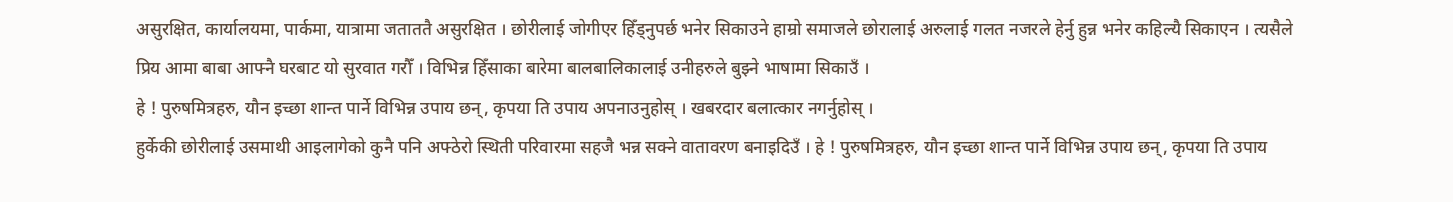असुरक्षित, कार्यालयमा, पार्कमा, यात्रामा जताततै असुरक्षित । छोरीलाई जोगीएर हिँड्नुपर्छ भनेर सिकाउने हाम्रो समाजले छोरालाई अरुलाई गलत नजरले हेर्नु हुन्न भनेर कहिल्यै सिकाएन । त्यसैले प्रिय आमा बाबा आफ्नै घरबाट यो सुरवात गरौँ । विभिन्न हिँसाका बारेमा बालबालिकालाई उनीहरुले बुझ्ने भाषामा सिकाउँ ।
हे ! पुरुषमित्रहरु, यौन इच्छा शान्त पार्ने विभिन्न उपाय छन्, कृपया ति उपाय अपनाउनुहोस् । खबरदार बलात्कार नगर्नुहोस् ।
हुर्केकी छोरीलाई उसमाथी आइलागेको कुनै पनि अफ्ठेरो स्थिती परिवारमा सहजै भन्न सक्ने वातावरण बनाइदिउँ । हे ! पुरुषमित्रहरु, यौन इच्छा शान्त पार्ने विभिन्न उपाय छन्, कृपया ति उपाय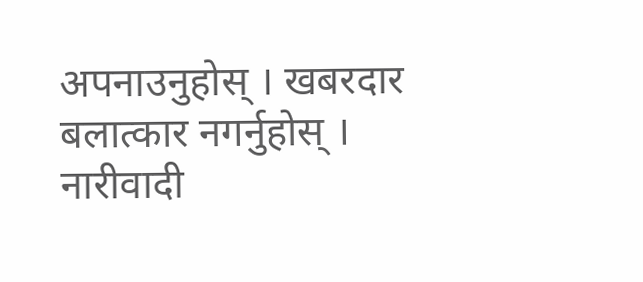अपनाउनुहोस् । खबरदार बलात्कार नगर्नुहोस् ।
नारीवादी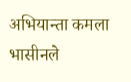अभियान्ता कमला भासीनले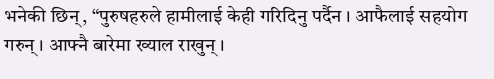भनेकी छिन्, “पुरुषहरुले हामीलाई केही गरिदिनु पर्दैन । आफैलाई सहयोग गरुन् । आफ्नै बारेमा ख्याल राखुन् ।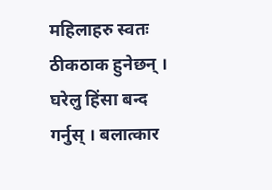महिलाहरु स्वतः ठीकठाक हुनेछन् । घरेलु हिंसा बन्द गर्नुस् । बलात्कार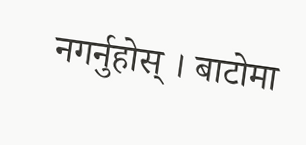नगर्नुहोस् । बाटोमा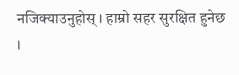नजिक्याउनुहोस् । हाम्रो सहर सुरक्षित हुनेछ ।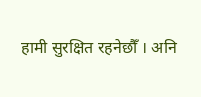हामी सुरक्षित रहनेछौँ । अनि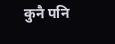कुनै पनि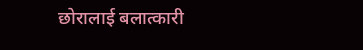छोरालाई बलात्कारी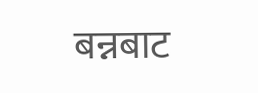बन्नबाट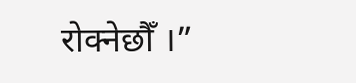रोक्नेछौँ ।”